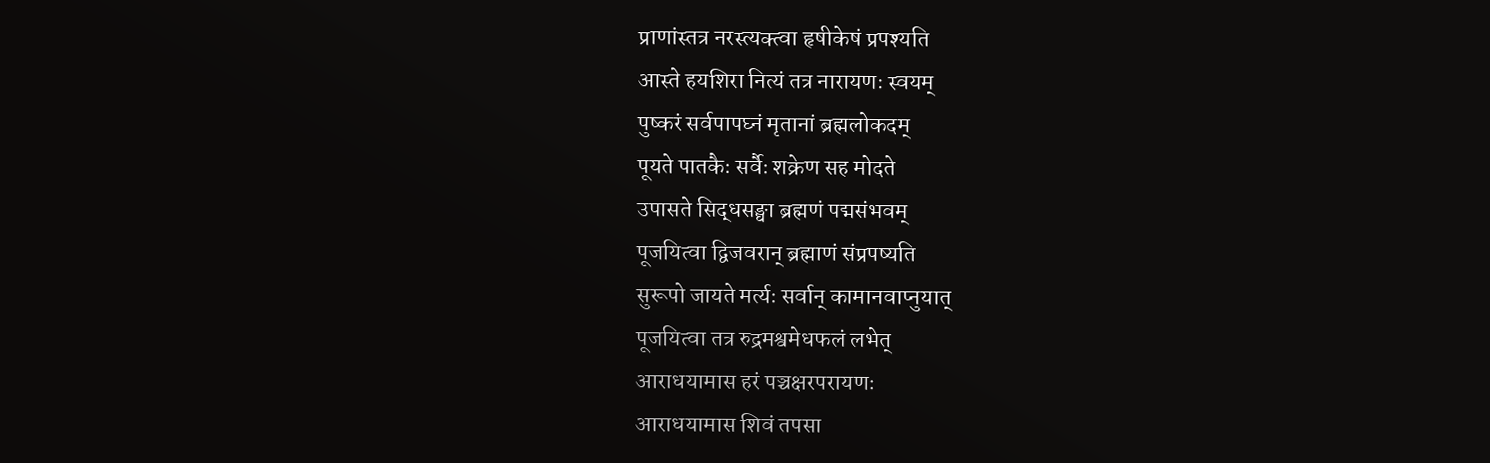प्राणांस्तत्र नरस्त्यक्त्वा हृषीकेषं प्रपश्यति
आस्ते हयशिरा नित्यं तत्र नारायणः स्वयम्
पुष्करं सर्वपापघ्नं मृतानां ब्रह्मलोकदम्
पूयते पातकैः सर्वैः शक्रेण सह मोदते
उपासते सिद्धसङ्घा ब्रह्मणं पद्मसंभवम्
पूजयित्वा द्विजवरान् ब्रह्माणं संप्रपष्यति
सुरूपो जायते मर्त्यः सर्वान् कामानवाप्नुयात्
पूजयित्वा तत्र रुद्रमश्वमेधफलं लभेत्
आराधयामास हरं पञ्चक्षरपरायणः
आराधयामास शिवं तपसा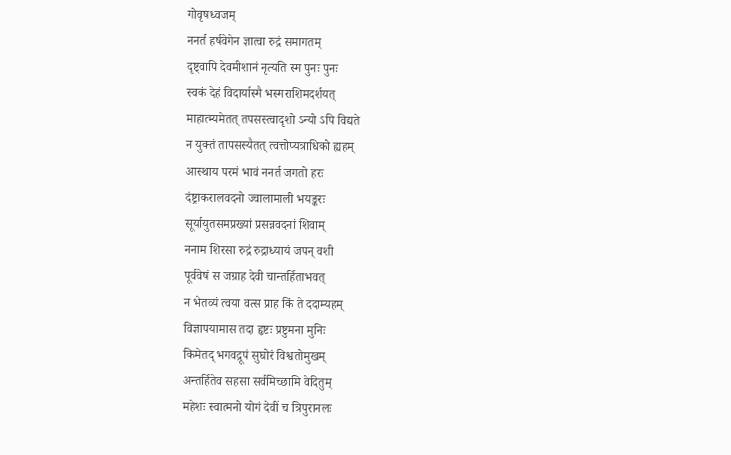गोवृषध्वजम्
ननर्त हर्षवेगेन ज्ञात्वा रुद्रं समागतम्
दृष्ट्वापि देवमीशानं नृत्यति स्म पुनः पुनः
स्वकं देहं विदार्यास्मै भस्मराशिमदर्शयत्
माहात्म्यमेतत् तपसस्त्वादृशो ऽन्यो ऽपि विद्यते
न युक्तं तापसस्यैतत् त्वत्तोप्यत्राधिको ह्यहम्
आस्थाय परमं भावं ननर्त जगतो हरः
दंष्ट्राकरालवदनो ज्वालामाली भयङ्करः
सूर्यायुतसमप्रख्यां प्रसन्नवदनां शिवाम्
ननाम शिरसा रुद्रं रुद्राध्यायं जपन् वशी
पूर्ववेषं स जग्राह देवी चान्तर्हिताभवत्
न भेतव्यं त्वया वत्स प्राह किं ते ददाम्यहम्
विज्ञापयामास तदा हृष्टः प्रष्टुमना मुनिः
किमेतद् भगवद्रूपं सुघोरं विश्वतोमुखम्
अन्तर्हितेव सहसा सर्वमिच्छामि वेदितुम्
महेशः स्वात्मनो योगं देवीं च त्रिपुरानलः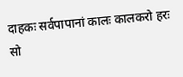दाहकः सर्वपापानां कालः कालकरो हरः
सो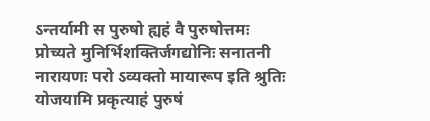ऽन्तर्यामी स पुरुषो ह्यहं वै पुरुषोत्तमः
प्रोच्यते मुनिर्भिशक्तिर्जगद्योनिः सनातनी
नारायणः परो ऽव्यक्तो मायारूप इति श्रुतिः
योजयामि प्रकृत्याहं पुरुषं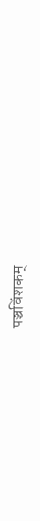पञ्चविंशकम्